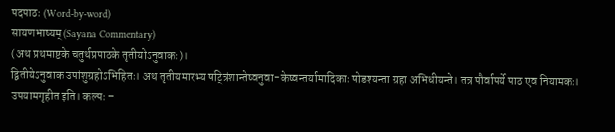पदपाठः (Word-by-word)
सायणभाष्यम् (Sayana Commentary)
(अथ प्रथमाष्टके चतुर्थप्रपाठके तृतीयोऽनुवाकः)।
द्वितीयेऽनुवाक उपांशुग्रहोऽभिहितः। अथ तृतीयमारभ्य षट्त्रिंशान्तेष्वनुवा-केष्वन्तर्यामादिकाः षोडश्यन्ता ग्रहा अभिधीयन्ते। तत्र पौर्वापर्ये पाठ एव नियामकः।
उपयामगृहीत इति। कल्पः –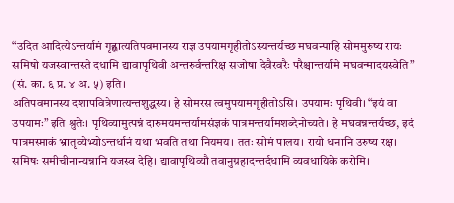“उदित आदित्येऽन्तर्यामं गृह्णात्यतिपवमानस्य राज्ञ उपयामगृहीतोऽस्यन्तर्यच्छ मघवन्पाहि सोममुरुष्य रायः समिषो यजस्वान्तस्ते दधामि द्यावापृथिवी अन्तरुर्वन्तरिक्ष सजोषा देवैरवरैः परैश्चान्तर्यामे मघवन्मादयस्वेति” (सं. का. ६ प्र. ४ अ. ५) इति।
अतिपवमानस्य दशापवित्रेणात्यन्तशुद्धस्य। हे सोमरस त्वमुपयामगृहीतोऽसि। उपयामः पृथिवी। “इयं वा उपयामः” इति श्रुतेः। पृथिव्यामुत्पन्नं दारुमयमन्तर्यामसंज्ञकं पात्रमन्तर्यामशब्देनोच्यते। हे मघवन्नन्तर्यच्छ, इदं पात्रमस्माकं भ्रातृव्येभ्योऽन्तर्धानं यथा भवति तथा नियमय। ततः सोमं पालय। रायो धनानि उरुष्य रक्ष। समिषः समीचीनान्यन्नानि यजस्व देहि। द्यावापृथिव्यौ तवानुग्रहादन्तर्दधामि व्यवधायिके करोमि।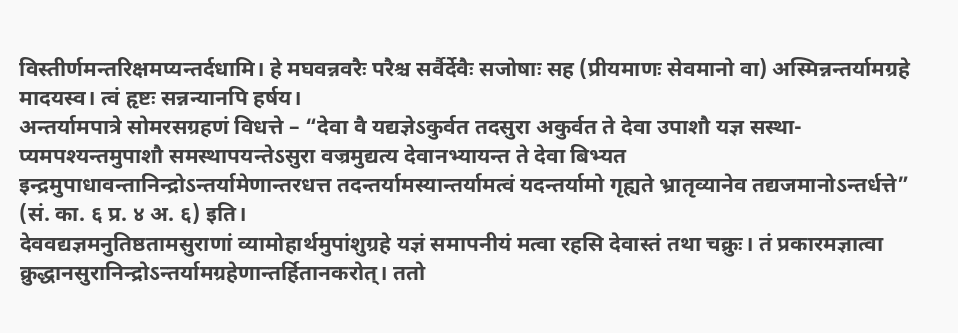विस्तीर्णमन्तरिक्षमप्यन्तर्दधामि। हे मघवन्नवरैः परैश्च सर्वैर्देवैः सजोषाः सह (प्रीयमाणः सेवमानो वा) अस्मिन्नन्तर्यामग्रहे मादयस्व। त्वं हृष्टः सन्नन्यानपि हर्षय।
अन्तर्यामपात्रे सोमरसग्रहणं विधत्ते – “देवा वै यद्यज्ञेऽकुर्वत तदसुरा अकुर्वत ते देवा उपाशौ यज्ञ सस्था-प्यमपश्यन्तमुपाशौ समस्थापयन्तेऽसुरा वज्रमुद्यत्य देवानभ्यायन्त ते देवा बिभ्यत इन्द्रमुपाधावन्तानिन्द्रोऽन्तर्यामेणान्तरधत्त तदन्तर्यामस्यान्तर्यामत्वं यदन्तर्यामो गृह्यते भ्रातृव्यानेव तद्यजमानोऽन्तर्धत्ते” (सं. का. ६ प्र. ४ अ. ६) इति।
देववद्यज्ञमनुतिष्ठतामसुराणां व्यामोहार्थमुपांशुग्रहे यज्ञं समापनीयं मत्वा रहसि देवास्तं तथा चक्रुः। तं प्रकारमज्ञात्वा क्रुद्धानसुरानिन्द्रोऽन्तर्यामग्रहेणान्तर्हितानकरोत्। ततो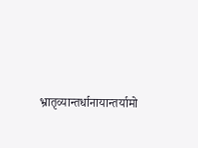भ्रातृव्यान्तर्धानायान्तर्यामो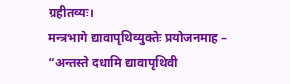ग्रहीतव्यः।
मन्त्रभागे द्यावापृथिव्युक्तेः प्रयोजनमाह – “अन्तस्ते दधामि द्यावापृथिवी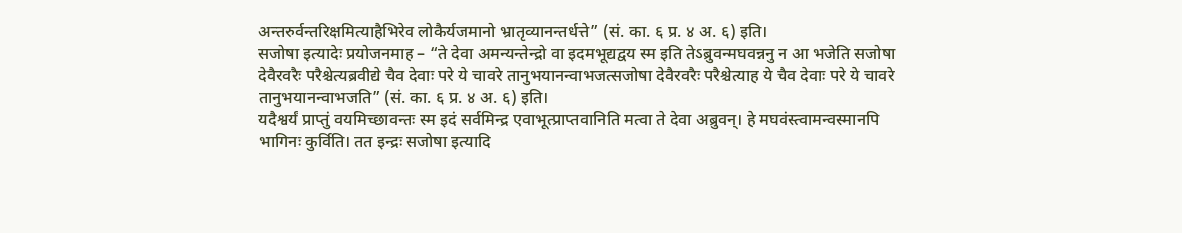अन्तरुर्वन्तरिक्षमित्याहैभिरेव लोकैर्यजमानो भ्रातृव्यानन्तर्धत्ते” (सं. का. ६ प्र. ४ अ. ६) इति।
सजोषा इत्यादेः प्रयोजनमाह – “ते देवा अमन्यन्तेन्द्रो वा इदमभूद्यद्वय स्म इति तेऽब्रुवन्मघवन्ननु न आ भजेति सजोषा देवैरवरैः परैश्चेत्यब्रवीद्ये चैव देवाः परे ये चावरे तानुभयानन्वाभजत्सजोषा देवैरवरैः परैश्चेत्याह ये चैव देवाः परे ये चावरे तानुभयानन्वाभजति” (सं. का. ६ प्र. ४ अ. ६) इति।
यदैश्वर्यं प्राप्तुं वयमिच्छावन्तः स्म इदं सर्वमिन्द्र एवाभूत्प्राप्तवानिति मत्वा ते देवा अब्रुवन्। हे मघवंस्त्वामन्वस्मानपि भागिनः कुर्विति। तत इन्द्रः सजोषा इत्यादि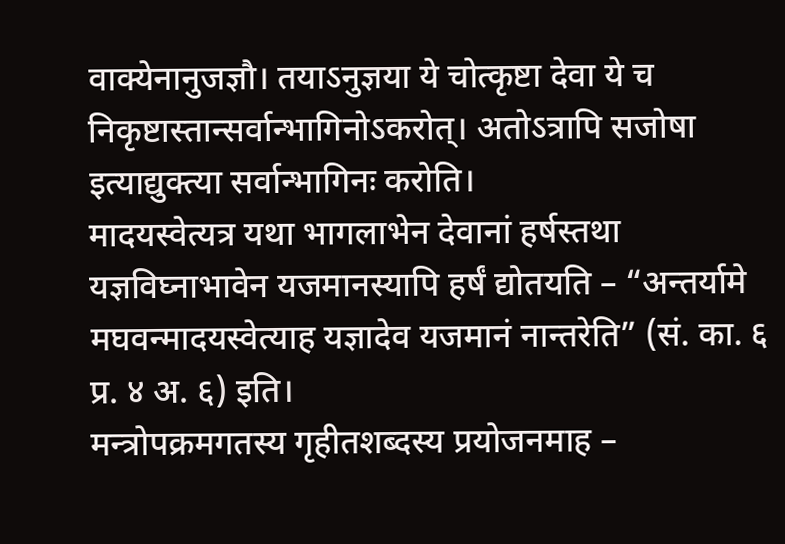वाक्येनानुजज्ञौ। तयाऽनुज्ञया ये चोत्कृष्टा देवा ये च निकृष्टास्तान्सर्वान्भागिनोऽकरोत्। अतोऽत्रापि सजोषा इत्याद्युक्त्या सर्वान्भागिनः करोति।
मादयस्वेत्यत्र यथा भागलाभेन देवानां हर्षस्तथा यज्ञविघ्नाभावेन यजमानस्यापि हर्षं द्योतयति – “अन्तर्यामे मघवन्मादयस्वेत्याह यज्ञादेव यजमानं नान्तरेति” (सं. का. ६ प्र. ४ अ. ६) इति।
मन्त्रोपक्रमगतस्य गृहीतशब्दस्य प्रयोजनमाह –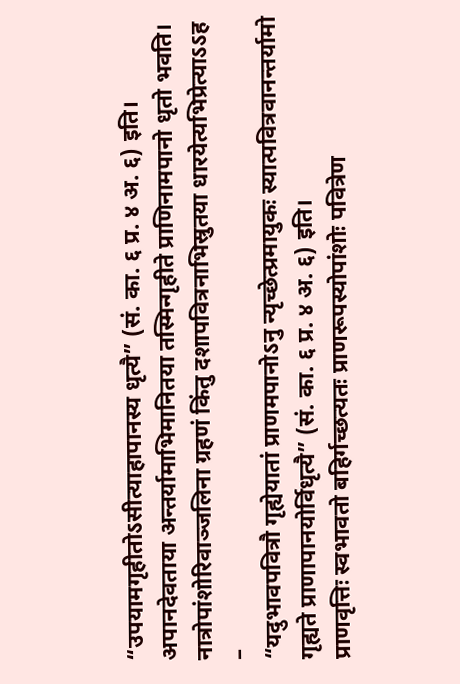“उपयामगृहीतोऽसीत्याहापानस्य धृत्यै” (सं. का. ६ प्र. ४ अ. ६) इति।
अपानदेवताया अन्तर्यामाभिमानितया तस्मिन्गृहीते प्राणिनामपानो धृतो भवति।
नात्रोपांशोरिवाञ्जलिना ग्रहणं किंतु दशापवित्रनाभिस्रुतया धारयेत्यभिप्रेत्याऽऽह –
“यदुभावपवित्रौ गृह्येयातां प्राणमपानोऽनु न्यृच्छेत्प्रमायुकः स्यात्पवित्रवानन्तर्यामो गृह्यते प्राणापानयोर्विधृत्यै” (सं. का. ६ प्र. ४ अ. ६) इति।
प्राणवृत्तिः स्वभावतो बहिर्गच्छत्यतः प्राणरूपस्योपांशोः पवित्रेण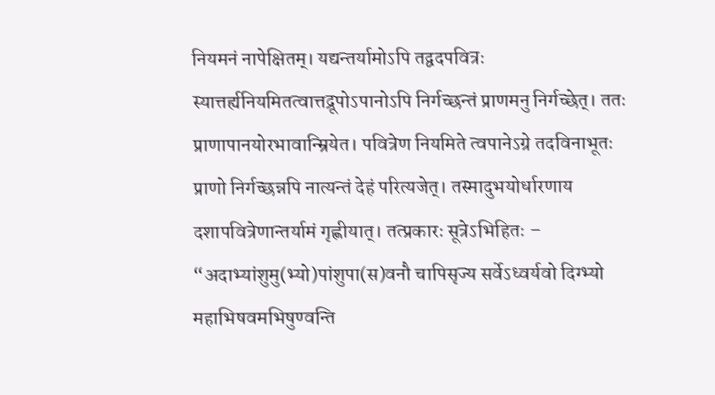नियमनं नापेक्षितम्। यद्यन्तर्यामोऽपि तद्वदपवित्रः स्यात्तर्ह्यनियमितत्वात्तद्रूपोऽपानोऽपि निर्गच्छन्तं प्राणमनु निर्गच्छेत्। ततः प्राणापानयोरभावान्म्रियेत। पवित्रेण नियमिते त्वपानेऽग्रे तदविनाभूतः प्राणो निर्गच्छन्नपि नात्यन्तं देहं परित्यजेत्। तस्मादुभयोर्धारणाय दशापवित्रेणान्तर्यामं गृह्णीयात्। तत्प्रकारः सूत्रेऽभिहितः – “अदाभ्यांशुमु(भ्यो)पांशुपा(स)वनौ चापिसृज्य सर्वेऽध्वर्यवो दिग्भ्यो महाभिषवमभिषुण्वन्ति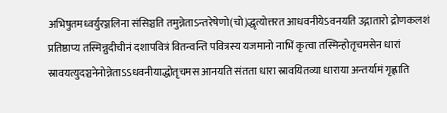अभिषुतमध्वर्युरञ्जलिना संसिञ्चति तमुन्नेताऽन्तरेषेणो(चो)द्धृत्योत्तरत आधवनीयेऽवनयति उद्गातारो द्रोणकलशं प्रतिष्ठाप्य तस्मिन्नुदीचीनं दशापवित्रं वितन्वन्ति पवित्रस्य यजमानो नाभिं कृत्वा तस्मिन्होतृचमसेन धारां स्रावयत्युदञ्चनेनोन्नेताऽऽधवनीयाद्धोतृचमस आनयति संतता धारा स्रावयितव्या धाराया अन्तर्यामं गृह्णाति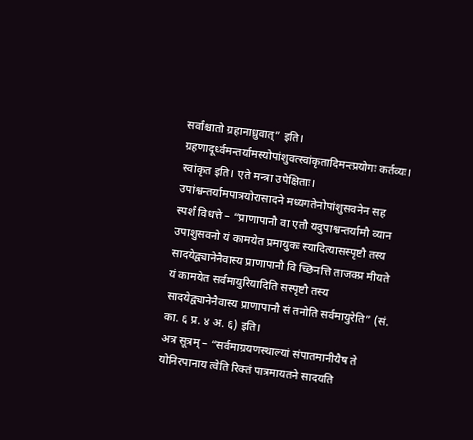सर्वांश्चातो ग्रहानाध्रुवात्” इति। ग्रहणादूर्ध्वमन्तर्यामस्योपांशुवत्स्वांकृतादिमन्त्प्रयोगः कर्तव्यः।
स्वांकृत इति। एते मन्त्रा उपेक्षिताः।
उपांश्वन्तर्यामपात्रयोरासादने मध्यगतेनोपांशुसवनेन सह स्पर्शं विधत्ते – “प्राणापानौ वा एतौ यदुपाश्वन्तर्यामौ व्यान उपाशुसवनो यं कामयेत प्रमायुकः स्यादित्यासस्पृष्टौ तस्य सादयेद्व्यानेनैवास्य प्राणापानौ वि च्छिनत्ति ताजक्प्र मीयते यं कामयेत सर्वमायुरियादिति सस्पृष्टौ तस्य सादयेद्व्यानेनैवास्य प्राणापानौ सं तनोति सर्वमायुरेति” (सं. का. ६ प्र. ४ अ. ६) इति।
अत्र सूत्रम् – “सर्वमाग्रयणस्थाल्यां संपातमानीयैष ते योनिरपानाय त्वेति रिक्तं पात्रमायतने सादयति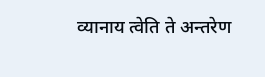व्यानाय त्वेति ते अन्तरेण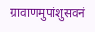ग्रावाणमुपांशुसवनं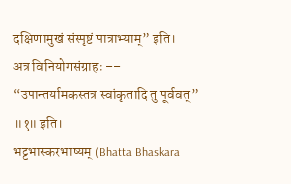दक्षिणामुखं संस्पृष्टं पात्राभ्याम्” इति।
अत्र विनियोगसंग्राहः –– “उपान्तर्यामकस्तत्र स्वांकृतादि तु पूर्ववत्” ॥१॥ इति।
भट्टभास्करभाष्यम् (Bhatta Bhaskara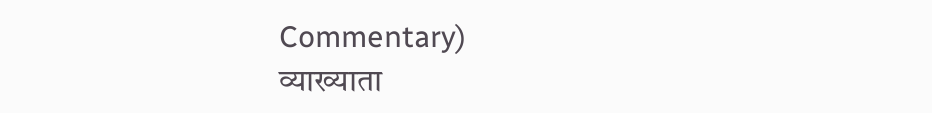Commentary)
व्याख्याता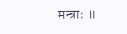मन्त्राः ॥